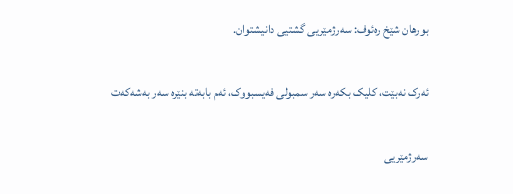بورهان شێخ رەئوف: سه‌رژمێریی‌ گشتیی دانیشتوان.

ئەرک نەبێت، کلیک بکەرە سەر سمبولی فەیسبووک، ئەم بابەتە بنێرە سەر بەشەکەت

سه‌رژمێریی‌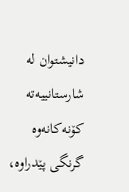دانیشتوان له‌ شارستانییه‌ته‌ كۆنه‌كانه‌وه‌ گرنگی‌ پێدراوه‌،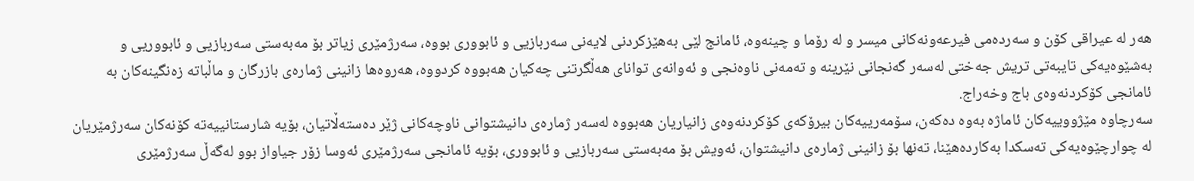هه‌ر له‌ عیراقی‌ كۆن و سه‌رده‌می‌ فیرعه‌ونه‌كانی‌ میسر و له‌ رۆما و چینه‌وه‌، ئامانج لێی به‌هێزكردنی‌ لایه‌نی‌ سه‌ربازیی‌ و ئابووری‌ بووه‌، سه‌رژمێری‌ زیاتر بۆ مه‌به‌ستی‌ سه‌ربازیی‌ و ئابووریی‌ و به‌شێوه‌یه‌كی‌ تایبه‌تی‌ تریش جه‌ختی‌ له‌سه‌ر گه‌نجانی‌ نێرینه‌ و ته‌مه‌نی‌ ناوه‌نجی‌ و ئه‌وانه‌ی‌ توانای‌ هه‌ڵگرتنی‌ چه‌كیان هه‌بووه‌ كردووه‌، هه‌روه‌ها زانینی ژماره‌ی‌ بازرگان و ماڵباته‌ زه‌نگینه‌كان به‌ ئامانجی‌ كۆكردنه‌وه‌ی‌ باج وخه‌راج.
سه‌رچاوه‌ مێژووییه‌كان ئاماژه‌ به‌وه‌ ده‌كه‌ن، سۆمه‌رییه‌كان بیرۆكه‌ی‌ كۆكردنه‌وه‌ی‌ زانیاریان هه‌بووه‌ له‌سه‌ر ژماره‌ی‌ دانیشتوانی‌ ناوچه‌كانی‌ ژێر ده‌سته‌ڵاتیان، بۆیه‌ شارستانییه‌ته‌ كۆنه‌كان سه‌رژمێریان له‌ چوارچێوه‌یه‌كی‌ ته‌سكدا به‌كارده‌هێنا، ته‌نها بۆ زانینی‌ ژماره‌ی‌ دانیشتوان، ئه‌ویش بۆ مه‌به‌ستی‌ سه‌ربازیی‌ و ئابووری‌، بۆیه‌ ئامانجی‌ سه‌رژمێری‌ ئه‌وسا زۆر جیاواز بوو له‌گه‌ڵ سه‌رژمێری‌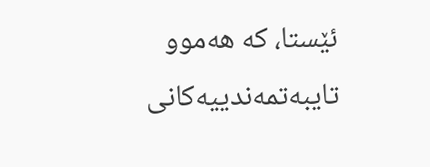ئێستا، كه‌ هه‌موو تایبه‌تمه‌ندییه‌كانی‌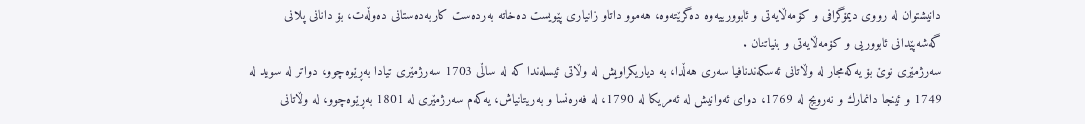دانیشتوان له‌ رووی‌ دیمۆگرافی‌ و كۆمه‌ڵایه‌تی‌ و ئابوورییه‌وه‌ ده‌گرێته‌وه‌، هه‌موو داتاو زانیاری‌ پێویست ده‌خاته‌ به‌رده‌ست كاربه‌ده‌ستانی‌ ده‌وڵه‌ت، بۆ دانانی‌ پلانی‌ گه‌شه‌پێدانی‌ ئابووریی‌ و كۆمه‌ڵایه‌تی‌ و بنیاتنان .
سه‌رژمێری‌ نوێ‌ بۆ یه‌كه‌مجار له‌ وڵاتانی‌ ئه‌سكه‌ندنافیا سه‌ری‌ هه‌ڵدا، به‌ دیاریكراویش له‌ وڵاتی‌ ئیسله‌ندا كه‌ له‌ ساڵی‌ 1703 سه‌رژمێری تیادا به‌ڕێوه‌چوو، دواتر له‌ سوید له‌ 1749 و ئینجا دانمارك و نه‌رویج له‌ 1769، دوای ئه‌وانیش له‌ ئه‌مریكا له‌ 1790، له‌ فه‌ره‌نسا و به‌ریتانیاش، یه‌كه‌م سه‌رژمێری‌ له‌ 1801 به‌ڕێوه‌چوو، له‌ وڵاتانی‌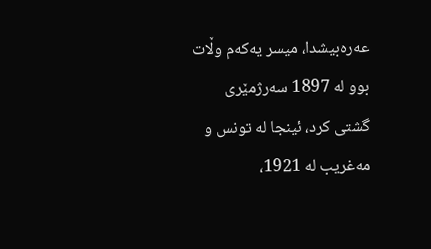عه‌ره‌بیشدا، میسر یه‌كه‌م وڵات بوو له‌ 1897 سه‌رژمێری‌ گشتی‌ كرد، ئینجا له‌ تونس و مه‌غریب له‌ 1921،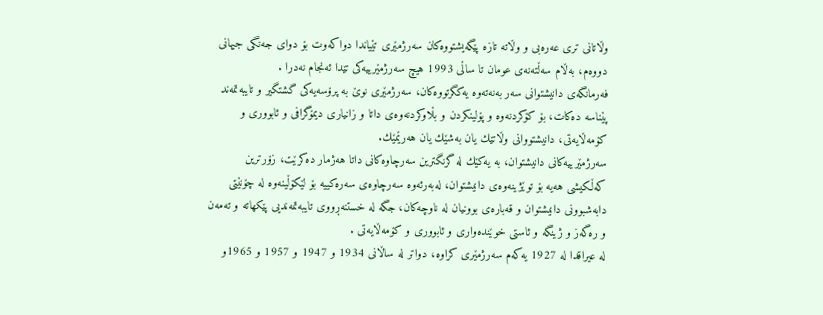وڵاتانی‌ تری‌ عه‌ره‌بی‌ و وڵاته‌ تازه‌ پێگه‌یشتووه‌كان سه‌رژمێری‌ تێیاندا دواكه‌وت بۆ دوای‌ جه‌نگی‌ جیهانی‌ دووه‌م، به‌ڵام سه‌ڵته‌نه‌ی‌ عومان تا ساڵی‌ 1993 هیچ سه‌رژمێرییه‌كی‌ تێدا ئه‌نجام نه‌درا .
فه‌رمانگه‌ی‌ دانیشتوانی‌ سه‌ر به‌نه‌ته‌وه‌ یه‌كگرتووه‌كان، سه‌رژمێری‌ نوێ به‌ پرۆسه‌یه‌كی‌ گشتگیر و تایبه‌تمه‌ند پێناسه‌ ده‌كات، بۆ كۆكردنه‌وه‌ و پۆلینكردن و بڵاوكردنه‌وه‌ی‌ داتا و زانیاری‌ دیمۆگرافی‌ و ئابووری‌ و كۆمه‌ڵایه‌تی‌، دانیشتووانی‌ وڵاتێك یان به‌شێك یان هه‌رێمێك.
سه‌رژمێرییه‌كانی‌ دانیشتوان، به‌ یه‌كێك له‌ گرنگترین سه‌رچاوه‌كانی‌ داتا هه‌ژمار ده‌كرێت، زۆرترین كه‌ڵكیشی هه‌یه‌ بۆ توێژینه‌وه‌ی‌ دانیشتوان، له‌به‌رئه‌وه‌ سه‌رچاوه‌ی‌ سه‌ره‌كییه‌ بۆ لێكۆڵینه‌وه‌ له‌ چۆنێتی‌ دابه‌شبوونی‌ دانیشتوان و قه‌باره‌ی‌ بوونیان له‌ ناوچه‌كان، جگه‌ له‌ خستنه‌ڕووی‌ تایبه‌تمه‌ندیی‌ پێكهاته‌ و ته‌مه‌ن و ره‌گه‌ز و ژینگه‌ و ئاستی‌ خوێنده‌واری‌ و ئابووری‌ و كۆمه‌ڵایه‌تی‌ .
له‌ عیراقدا له‌ 1927 یه‌كه‌م سه‌رژمێری‌ كراوه‌، دواتر له‌ ساڵانی‌ 1934 و 1947 و 1957 و 1965و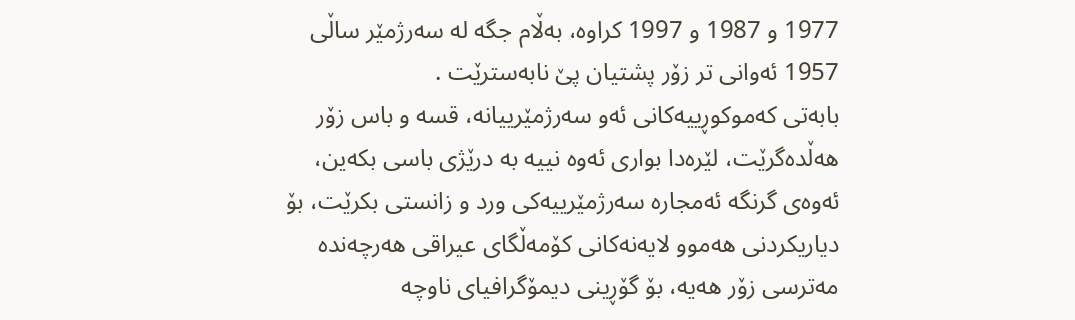1977 و 1987 و 1997 كراوه‌، به‌ڵام جگه‌ له‌ سه‌رژمێر ساڵی‌ 1957 ئه‌وانی تر زۆر پشتیان پێ‌ نابه‌سترێت .
بابه‌تی‌ كه‌موكوڕییه‌كانی‌ ئه‌و سه‌رژمێرییانه‌، قسه‌ و باس زۆر هه‌ڵده‌گرێت، لێره‌دا بواری‌ ئه‌وه‌ نییه‌ به‌ درێژی‌ باسی بكه‌ین، ئه‌وه‌ی‌ گرنگه‌ ئه‌مجاره‌ سه‌رژمێرییه‌كی‌ ورد و زانستی‌ بكرێت، بۆ دیاریكردنی‌ هه‌موو لایه‌نه‌كانی‌ كۆمه‌ڵگای‌ عیراقی‌ هه‌رچه‌نده‌ مه‌ترسی‌ زۆر هه‌یه‌، بۆ گۆڕینی‌ دیمۆگرافیای‌ ناوچه‌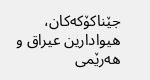جێناكۆكه‌كان، هیوادارین عیراق و هه‌رێمی‌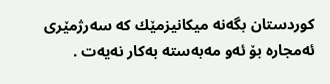كوردستان بگه‌نه‌ میكانیزمێك كه‌ سه‌رژمێری‌ ئه‌مجاره‌ بۆ ئه‌و مه‌به‌سته‌ به‌كار نه‌یه‌ت .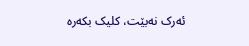ئەرک نەبێت، کلیک بکەرە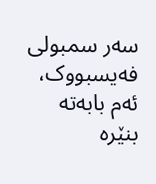سەر سمبولی فەیسبووک، ئەم بابەتە بنێرە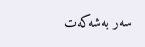سەر بەشەکەت